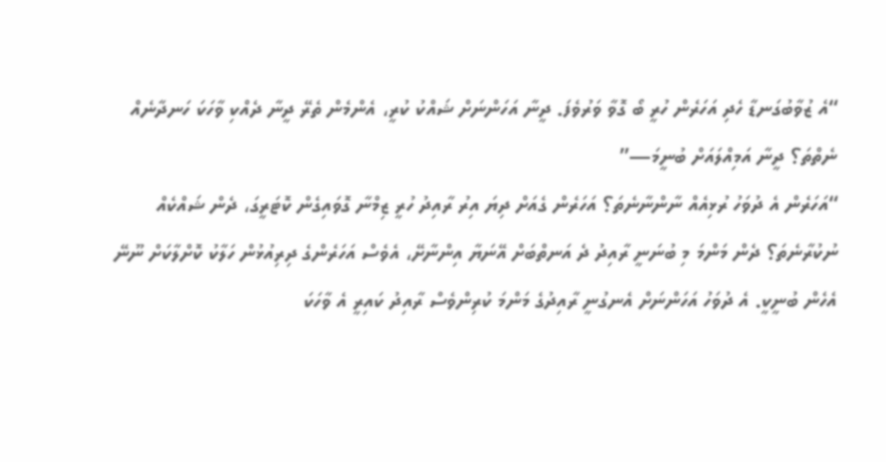“އެ ޒުވާބުގަނޑާ ހެދި އަހަރެން ހުރީ ބޯ ގޮވާ ވަރުވެފަ. ދީނާ އަހަންނަށް ޝައްކު ކުރީ، އެންމެން ތެރޭ ދީނާ ދެއްކި ވާހަކަ ހަނދާނެއް ނެތްތަ؟ ދީނާ އަމިއްލައަށް ބުނީމަ—”
“އަހަރެން އެ ދުވަހު ރުޅިއެއް ނާންނާނެތަ؟ އަހަރެން ގެއަށް ދިޔަ އިރު ރާއިދު ހުރީ ޒިމްނާ ގޮވައިގެން ކޮޓަރީގަ، ދެން ޝައްކެއް ނުކުރާނެތަ؟ ދެން މަންމަ މި ބުނަނީ ރާއިދު ދެ އަނތްބަށް އޭނަޔާ އިންނާށޭ، އެވެސް އަހަރެންގެ ދިރިއުޅުން ހަލާކު ކޮށްލާކަށް ނޫނޭ އެހެން ބުނީކީ. އެ ދުވަހު އަހަންނަށް އެނގުނީ ރާއިދުގެ މަންމަ ކުރިންވެސް ރާއިދު ކައިރީ އެ ވާހަކަ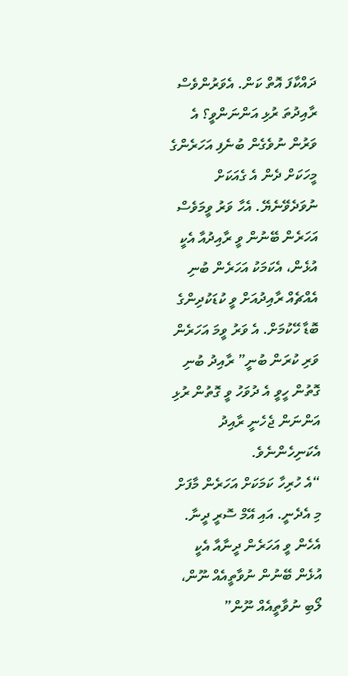ދައްކާފަ އޮތް ކަން. އެވަރުންވެސް ރާއިދުތަ ރުޅި އަންނަންވީ؟ އެ ވަރުން ނުވެގެން ބުނެފި އަހަރެންގެ މީހަކަށް ދެން އެ ގެއަކަށް ނުވަދެވޭނެޔޭ. އެހާ ވަރު ވީމަވެސް އަހަރެން ބޭނުން ވީ ރާއިދުއާ އެކީ އުޅެން، އެކަމަކު އަހަރެން ބުނި އެއްޗެއް ރާއިދުއަށް ވީ ކުޑަކުދިންގެ ބޮޑާ ހޭކުމަށް. އެ ވަރު ވީމަ އަހަރެން ވަރި ކުރަން ބުނީ” ރާއިދު ބުނި ގޮތުން ހީވީ އެ ދުވަހު ވީ ގޮތުން ރުޅި އަންނަން ޖެހެނީ ރާއިދު އެކަނިހެންނެވެ.
“އެ ހުރިހާ ކަމަކަށް އަހަރެން މާފަށް މި އެދެނީ. އައި އޭމް ސޮރީ ދީނާ. އެހެން ވީ އަހަރެން ދީނާއާ އެކީ އުޅެން ބޭނުން ނުވާތީއެއް ނޫން، ލޯބި ނުވާތީއެއް ނޫން”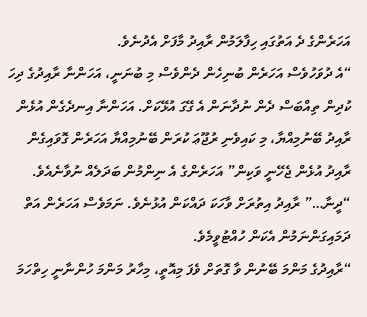އަހަރެންގެ ދެ އަތުގައި ހިފާލަމުން ރާއިދު މާފަށް އެދުނެވެ.
“އެ ދުވަހުވެސް އަހަރެން ބުނިހެން ދެންވެސް މި ބުނަނީ، އަހަންނާ ރާއިދުގެ ދިހަ ކުދިން ތިއްބަސް ދެން ނުދާނަން އެ ގޭގަ އުޅޭކަށް. އަހަންނާ އިނދެގެން އުޅެން ރާއިދު ބޭނުމިއްޔާ، މި ކައިވެނި ރުޖޫޢަ ކުރަން ބޭނުމިއްޔާ އަހަރެން ގޮވައިގެން ރާއިދު އުޅެން ޖެހޭނީ ވަކިން” އަހަރެންގެ އެ ނިންމުން ބަދަލެއް ނުވާނެއެވެ.
“ދީނާ…” ރާއިދު އިތުރަށް ވާހަކަ ދައްކަން އުޅުނެވެ. ނަމަވެސް އަހަރެން އަތް ދަމައިގަންނަމުން އެކަން ހުއްޓުވީމެވެ.
“ރާއިދުގެ މަންމަ ބޭނުން ވާ ގޮތަށް ވެފަ މިއޮތީ، މިހާރު މަންމަ ހުންނާނީ ހިތްހަމަ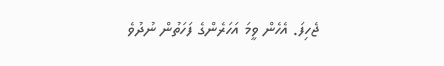ޖެހިފަ. އެހެން ވީމަ އަހަރެންގެ ފަހަތުން ނުދުވެ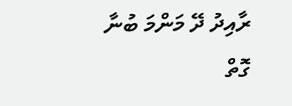ރާއިދު ދޭ މަންމަ ބުނާ ގޮތް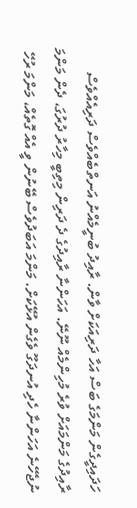ހަދައިދީގެން މަންމަގެ ބަސް އަހާ ދަރިއަކަށް ވާން. ރާއިދު ބުނީމެއްނު އަނތްބެއްވެސް ދަރިއެއްވެސް ރާއިދުގެ މަންމައަށް ވުރެ މުހިންމެއް ނޫނޭ. އަހަންނާ ރާއިދުގެ ދެ ދަރިން މިތިބީ މިހާރު ދުރުގަ، ދެން މަންމަ ނުޖެހޭނެ އަހަންނާ ހެދި އުނދަގޫ ވެގެން އުޅޭކަށް. މަންމަ އަބަދުވެސް ބޭނުން ވީ އެއް ގޮތެއް، މަންމަ ރުހޭ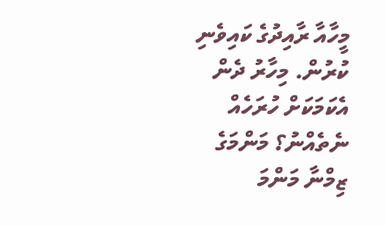މީހާއާ ރާއިދުގެ ކައިވެނި ކުރުން. މިހާރު ދެން އެކަމަކަށް ހުރަހެއް ނެތެއްނު؟ މަންމަގެ ޒިމްނާ މަންމަ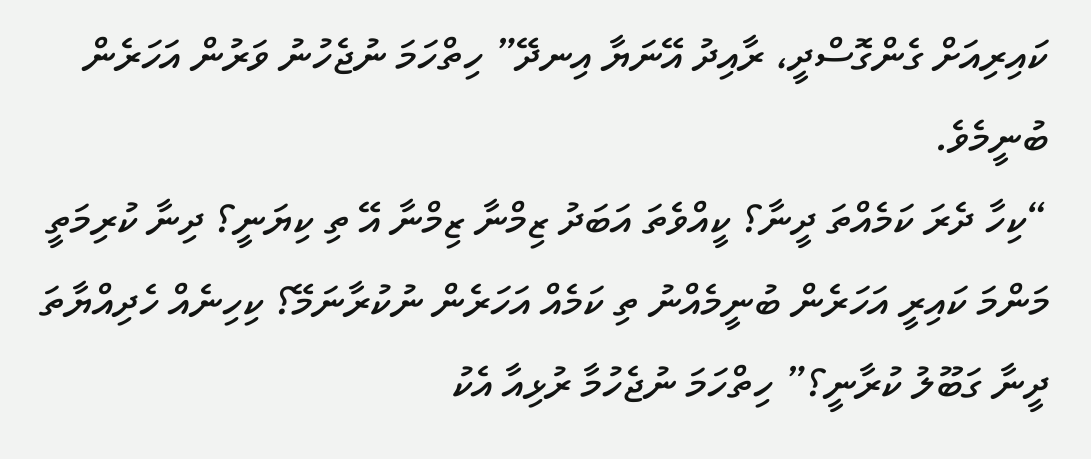ކައިރިއަށް ގެންގޮސްދީ، ރާއިދު އޭނަޔާ އިނދޭ” ހިތްހަމަ ނުޖެހުނު ވަރުން އަހަރެން ބުނީމެވެ.
“ކިހާ ދެރަ ކަމެއްތަ ދީނާ؟ ކީއްވެތަ އަބަދު ޒިމްނާ ޒިމްނާ އޭ ތި ކިޔަނީ؟ ދިނާ ކުރިމަތީ މަންމަ ކައިރީ އަހަރެން ބުނީމެއްނު ތި ކަމެއް އަހަރެން ނުކުރާނަމޭ؟ ކިހިނެއް ހެދިއްޔާތަ ދީނާ ގަބޫލު ކުރާނީ؟” ހިތްހަމަ ނުޖެހުމާ ރުޅިއާ އެކު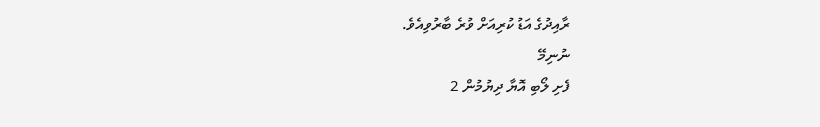ރާއިދުގެ އަޑު ކުރިއަށް ވުރެ ބާރުވިއެވެ.
ނުނިމޭ
ފެށި ލޯބި އޮޔާ ދިޔުމުން 2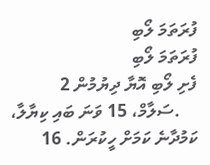ފުރަތަމަ ލޯބި
ފުރަތަމަ ލޯބި
ފެށި ލޯބި އޮޔާ ދިޔުމުން 2
    .ސަލާމް، 15 ވަނަ ބައި ކިޔާލާ، ކަމުދާނެ ކަމަށް ހީކުރަން. 16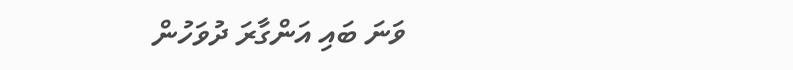ވަނަ ބައި އަންގާރަ ދުވަހުން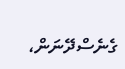ގެނެސްދޭނަން،